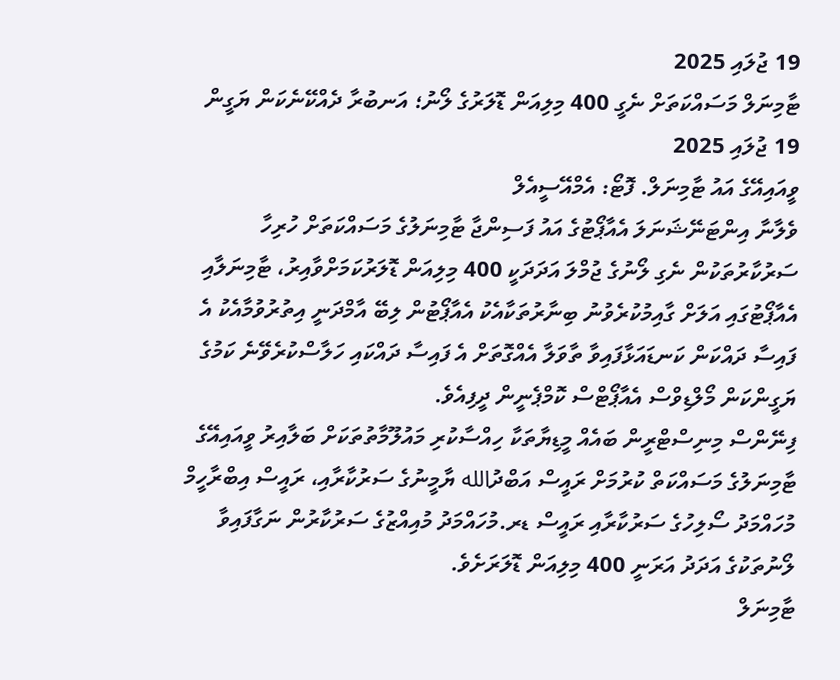19 ޖުލައި 2025
ޓާމިނަލް މަސައްކަތަށް ނެގީ 400 މިލިއަން ޑޮލަރުގެ ލޯނު؛ އަނބުރާ ދެއްކޭނެކަން ޔަގީން
19 ޖުލައި 2025
ވީއައިއޭގެ އައު ޓާމިނަލް. ފޮޓޯ: އެމްއޭސީއެލް
ވެލާނާ އިންޓަނޭޝަނަލަ އެއާޕޯޓުގެ އައު ފަސިންޖާ ޓާމިނަލުގެ މަސައްކަތަށް ހުރިހާ ސަރުކާރުތަކުން ނެގި ލޯނުގެ ޖުމްލަ އަދަދަކީ 400 މިލިއަން ޑޮލަރުކަމަށްވާއިރު، ޓާމިނަލާއި އެއާޕޯޓުގައި އަލަށް ގާއިމުކުރެވުނު ބިނާރުތަކާއެކު އެއާޕޯޓުން ލިބޭ އާމްދަނީ އިތުރުވުމާއެކު އެ ފައިސާ ދައްކަން ކަނޑައަޅާފައިވާ ތާވަލާ އެއްގޮތަށް އެ ފައިސާ ދައްކައި ހަލާސްކުރެވޭނެ ކަމުގެ ޔަގީންކަން މޯލްޑިވްސް އެއާޕޯޓްސް ކޮމްޕެނީން ދީފިއެވެ.
ފިނޭންސް މިނިސްޓްރީން ބައެއް މީޑިޔާތަކާ ހިއްސާކުރި މައުލޫމާތުތަކަށް ބަލާއިރު ވީއައިއޭގެ ޓާމިނަލުގެ މަސައްކަތް ކުރުމަށް ރައީސް އަބްދުالله ޔާމީނުގެ ސަރުކާރާއި، ރައީސް އިބްރާހީމް މުހައްމަދު ސޯލިހުގެ ސަރުކާރާއި ރައީސް ޑރ.މުހައްމަދު މުއިއްޒުގެ ސަރުކާރުން ނަގާފައިވާ ލޯނުތަކުގެ އަދަދު އަރަނީ 400 މިލިއަން ޑޮލަރަށެވެ.
ޓާމިނަލް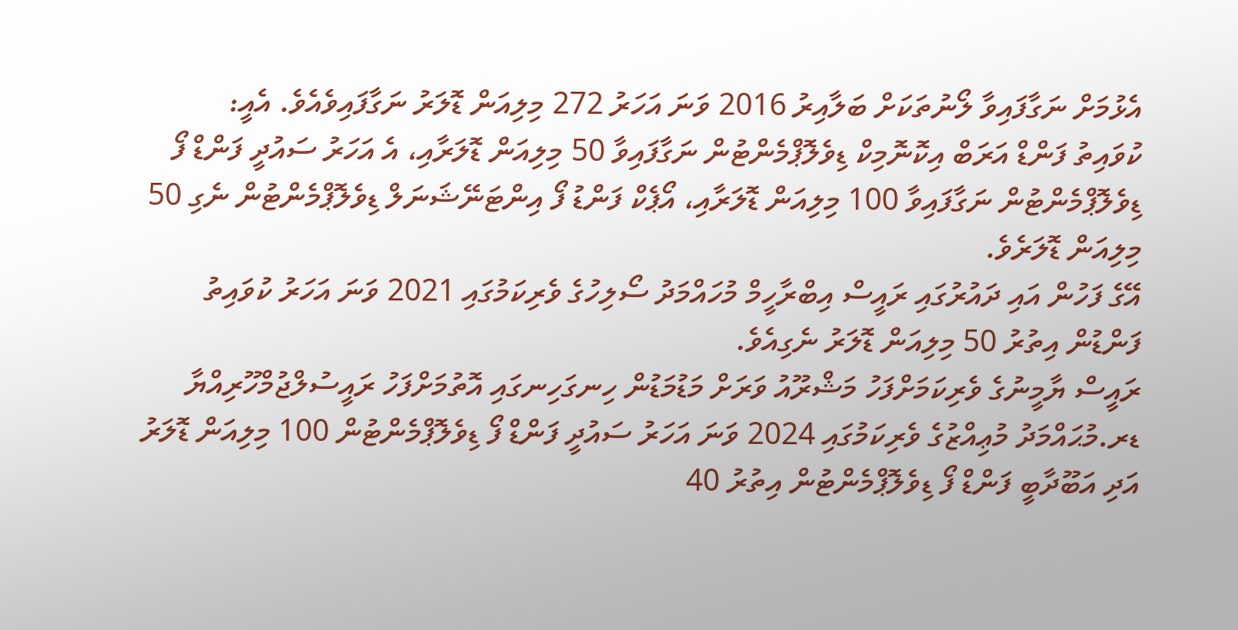އެޅުމަށް ނަގާފައިވާ ލޯނުތަކަށް ބަލާއިރު 2016 ވަނަ އަހަރު 272 މިލިއަން ޑޮލަރު ނަގާފައިވެއެވެ. އެއީ:
ކުވައިތު ފަންޑް އަރަބް އިކޮނޮމިކް ޑިވެލޮޕްމެންޓުން ނަގާފައިވާ 50 މިލިއަން ޑޮލަރާއި، އެ އަހަރު ސައުދީ ފަންޑް ފޯ ޑިވެލޮޕްމެންޓުން ނަގާފައިވާ 100 މިލިއަން ޑޮލަރާއި، އޯޕެކް ފަންޑު ފޯ އިންޓަނޭޝަނަލް ޑިވެލޮޕްމެންޓުން ނެގި 50 މިލިއަން ޑޮލަރެވެ.
އޭގެ ފަހުން އައި ދައުރުގައި ރައީސް އިބްރާހީމް މުހައްމަދު ސޯލިހުގެ ވެރިކަމުގައި 2021 ވަނަ އަހަރު ކުވައިތު ފަންޑުން އިތުރު 50 މިލިއަން ޑޮލަރު ނެގިއެވެ.
ރައީސް ޔާމީނުގެ ވެރިކަމަށްފަހު މަޝްރޫއު ވަރަށް މަޑުމަޑުން ހިނގަހިނގައި އޮތުމަށްފަހު ރައީސުލްޖުމްހޫރިއްޔާ ޑރ.މުޙައްމަދު މުޢިއްޒުގެ ވެރިކަމުގައި 2024 ވަނަ އަހަރު ސައުދީ ފަންޑް ފޯ ޑިވެލޮޕްމެންޓުން 100 މިލިއަން ޑޮލަރު އަދި އަބޫދާބީ ފަންޑް ފޯ ޑިވެލޮޕްމެންޓުން އިތުރު 40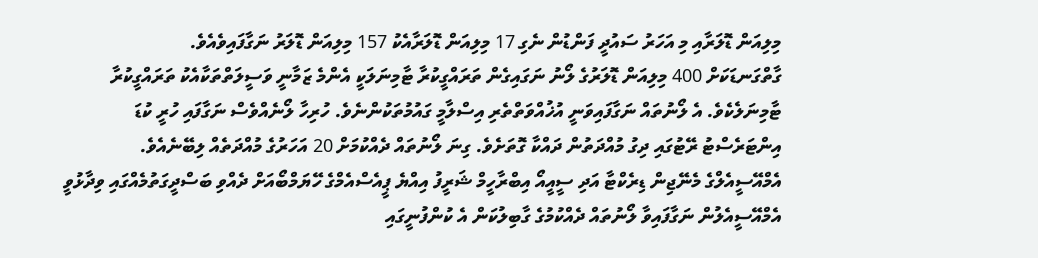މިލިއަން ޑޮލަރާއި މި އަހަރު ސައުދީ ފަންޑުން ނެގި 17 މިލިއަން ޑޮލަރާއެކު 157 މިލިއަން ޑޮލަރު ނަގާފައިވެއެވެ.
ގާތްގަނޑަކަށް 400 މިލިއަން ޑޮލަރުގެ ލޯނު ނަގައިގެން ތަރައްގީކުރާ ޓާމިނަލަކީ އެންމެ ޒަމާނީ ވަސީލަތްތަކާއެކު ތަރައްގީކުރާ ޓާމިނަލެކެވެ. އެ ލޯނުތައް ނަގާފައިވަނީ އުޚުއްވަތްތެރި އިސްލާމީ ގައުމުތަކުންނެވެ. ހުރިހާ ލޯނެއްވެސް ނަގާފައި ހުރީ ކުޑަ އިންޓަރެސްޓު ރޭޓުގައި ދިގު މުއްދަތުން ދައްކާ ގޮތަށެވެ. ގިނަ ލޯނުތައް ދެއްކުމަށް 20 އަހަރުގެ މުއްދަތެއް ލިބޭނެއެވެ.
އެމްއޭސީއެލްގެ މެނޭޖިން ޑިރެކްޓާ އަދި ސީއީއޯ އިބްރާހީމް ޝަރީފު އިއްޔެ ޕީއެސްއެމްގެ ހޭޔަމްބޯއަށް ދެއްވި ބަސްދީގަތުމެއްގައި ވިދާޅުވީ އެމްއޭސީއެލުން ނަގާފައިވާ ލޯނުތައް ދެއްކުމުގެ ގާބިލުކަން އެ ކުންފުނީގައި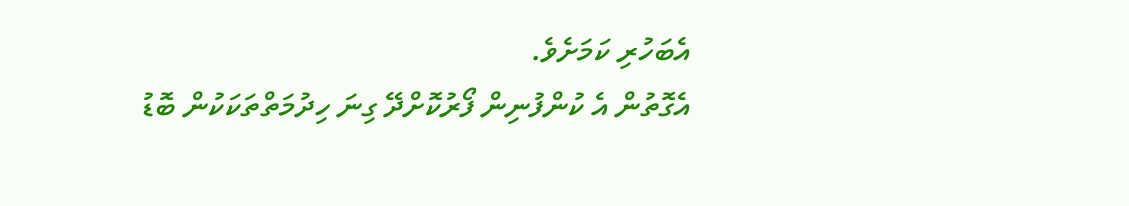އެބަހުރި ކަމަށެވެ.
އެގޮތުން އެ ކުންފުނިން ފޯރުކޮށްދޭ ގިނަ ހިދުމަތްތަކަކުން ބޮޑު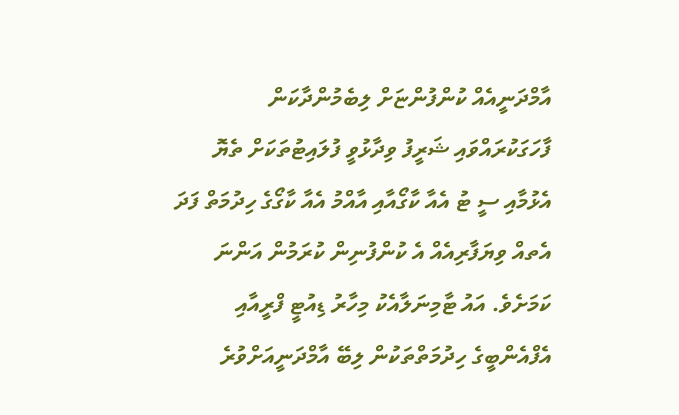އާމްދަނީއެއް ކުންފުންޏަށް ލިބެމުންދާކަން ފާހަގަކުރައްވައި ޝަރީފު ވިދާޅުވީ ފުލައިޓުތަކަށް ތެޔޮ އެޅުމާއި ސީ ޓު އެއާ ކާގޯއާއި އާއްމު އެއާ ކާގޯގެ ހިދުމަތް ފަދަ އެތއް ވިޔަފާރިއެއް އެ ކުންފުނިން ކުރަމުން އަންނަ ކަމަށެވެ. އައު ޓާމިނަލާއެކު މިހާރު ޑިއުޓީ ފްރީއާއި އެފްއެންބީގެ ހިދުމަތްތަކުން ލިބޭ އާމްދަނީއަށްވުރެ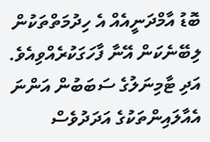ބޮޑު އާމްދަނީއެއް އެ ހިދުމަތްތަކުން ލިބޭނެކަން އޭނާ ފާހަގަކުރެއްވިއެވެ.
އަދި ޓާމިނަލުގެ ސަބަބުން އަންނަ އެއާލައިންތަކުގެ އަދަދުވެސް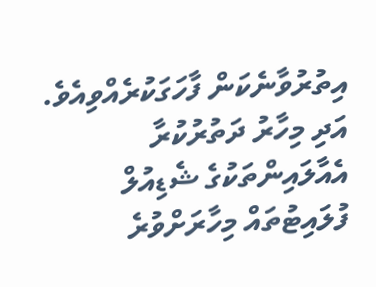އިތުރުވާނެކަން ފާހަގަކުރެއްވިއެވެ. އަދި މިހާރު ދަތުރުކުރާ އެއާލައިންތަކުގެ ޝެޑިއުލް ފުލައިޓުތައް މިހާރަށްވުރެ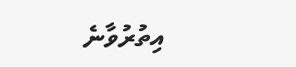އިތުރުވާނެ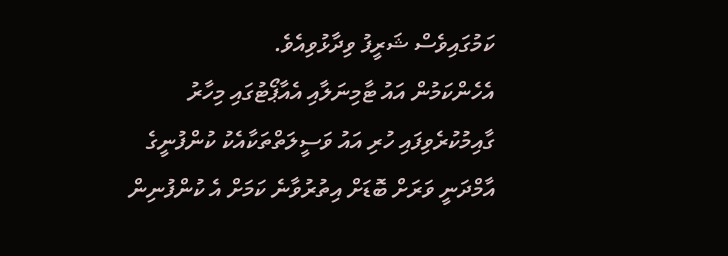ކަމުގައިވެސް ޝަރީފު ވިދާޅުވިއެވެ.
އެހެންކަމުން އައު ޓާމިނަލާއި އެއާޕޯޓުގައި މިހާރު ގާއިމުކުރެވިފައި ހުރި އައު ވަސީލަތްތަކާއެކު ކުންފުނީގެ އާމްދަނީ ވަރަށް ބޮޑަށް އިތުރުވާނެ ކަމަށް އެ ކުންފުނިން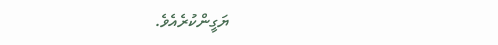ޔަގީންކުރެއެވެ.